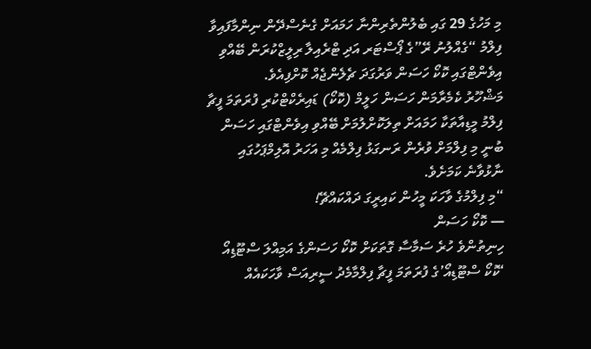މި މަހުގެ 29 ގައި ބެލުންތެރިންނާ ހަމައަށް ގެނެސްދޭން ނިންމާފައިވާ ފިލްމު “ގެއްލުނު ރޭ”ގެ ޕޯސްޓަރ އަދި ޓްރެއިލާ ރިލީޒްކުރަން ބޭއްވި އިވެންޓްގައި ކޮކޯ ހަސަން ވަރުގަދަ ޗެލެންޖެއް ކޮށްފިއެވެ.
މަޝްހޫރު ކެމެރާމަން ހަސަން ހަލީމް (ކޮކޯ) ޑައިރެކްޓްކުރި ފުރަތަމަ ފީޗާ ފިލްމު މީޑިއާތަކާ ހަމައަށް ތިލަކޮށްލުމަށް ބޭއްވި އިވެންޓްގައި ހަސަން ބުނީ މި ފިލްމަށް ވުރެން ރަނގަޅު ފިލްމެއް މި އަހަރު އޮލިމްޕަހުގައި ނާޅުވާނެ ކަމަށެވެ.
“މި ފިލްމުގެ ވާހަކަ މީހުން ކައިރީގަ ދައްކައްޗޭ!
— ކޮކޯ ހަސަން
ހިނިތުންވެ ހުރެ ސަމާސާ ގޮތަކަށް ކޮކޯ ހަސަންގެ އަމިއްލަ ސްޓޫޑިއޯ ‘ކޮކޯ ސްޓޫޑިއޯ’ގެ ފުރަތަމަ ފީޗާ ފިލްމާމެދު ސީރިއަސް ވާހަކައެއް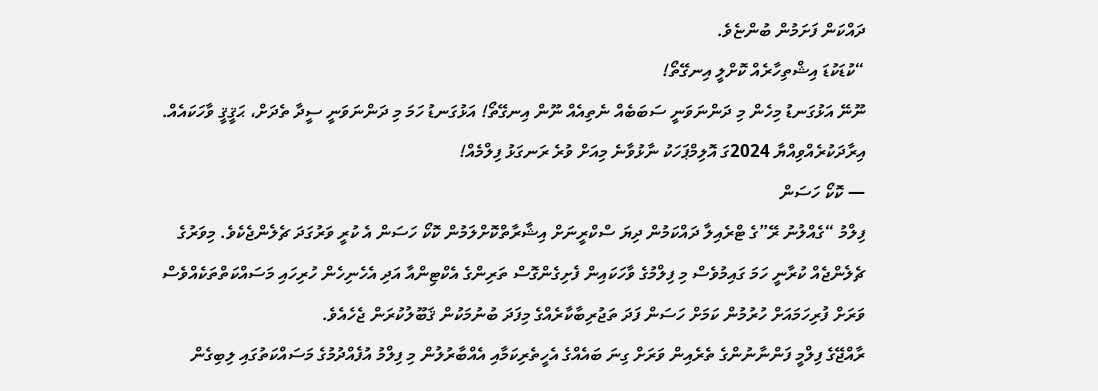ދައްކަން ފަށަމުން ބުންޏެވެ.
“ކުޑަކުޑަ އިޝްތިހާރެއް ކޮށްލީ އިނގޭތޯ!
ނޫނޭ އަޅުގަނޑު މިހެން މި ދަންނަވަނީ ސަބަބެއް ނެތިއެއް ނޫން އިނގޭތޯ! އަޅުގަނޑު ހަމަ މި ދަންނަވަނީ ސީދާ ތެދަށް، ޙަޤީޤީ ވާހަކައެއް. އިރާދަކުރެއްވިއްޔާ 2024ގަ އޮލިމްޕަހަކު ނާޅުވާނެ މިއަށް ވުރެ ރަނގަޅު ފިލްމެއް!
— ކޮކޯ ހަސަން
ފިލްމު “ގެއްލުނު ރޭ”ގެ ޓްރެއިލާ ދައްކަމުން ދިޔަ ސްކްރީނަށް އިޝާރާތްކޮށްލަމުން ކޮކޯ ހަސަން އެ ކުރީ ވަރުގަދަ ޗެލެންޖެކެވެ. މިވަރުގެ ޗެލެންޖެއް ކުރާނީ ހަމަ ގައިމުވެސް މި ފިލްމުގެ ވާހަކައިން ފެށިގެންގޮސް ތަރިންގެ އެކްޓިންއާ އަދި އެހެނިހެން ހުރިހައި މަސައްކަތްތަކެއްވެސް ވަރަށް ފުރިހަމައަށް ހުރުމުން ކަމަށް ހަސަން ފަދަ ތަޖުރިބާކާރެއްގެ މިފަދަ ބުނުމަކުން ޤަބޫލުކުރަން ޖެހެއެވެ.
ރާއްޖޭގެ ފިލްމީ ފަންނާނުންގެ ތެރެއިން ވަރަށް ގިނަ ބައެއްގެ އެހީތެރިކަމާއި އެއްބާރުލުން މި ފިލްމު އުފެއްދުމުގެ މަސައްކަތުގައި ލިބިގެން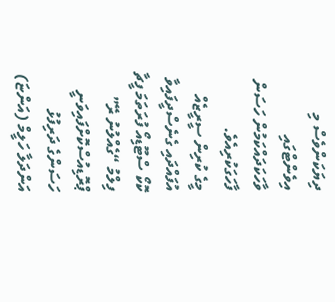ދިޔަކަންވެސް މި އިވެންޓްގައި ވާހަކަދައްކަމުން ހަސަން ފާހަގަކުރިއެވެ.
މީގެ ކުރިން ސީރީޒެއް އުފައްދައި ގެނެސްދީފައިވާ ކޮކޯ ސްޓޫޑިއޯ ފުރަތަމަ ފީޗާ ފިލްމު “ގެއްލުނު ރޭ” ޕްރޮޑިއުސްކޮށްފައިވަނީ ހަސަންގެ ދަރިފުޅު އަންދަލާ ހަލީމް (އަންޏަ)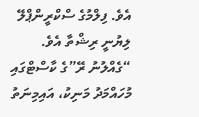އެވެ. ފިލްމުގެ ސްކްރީންޕްލޭ ލިޔުނީ ރިޝްތާ އެވެ.
“ގެއްލުނު ރޭ”ގެ ކާސްޓްގައި މުހައްމަދު މަނިކު، އައިމިނަތު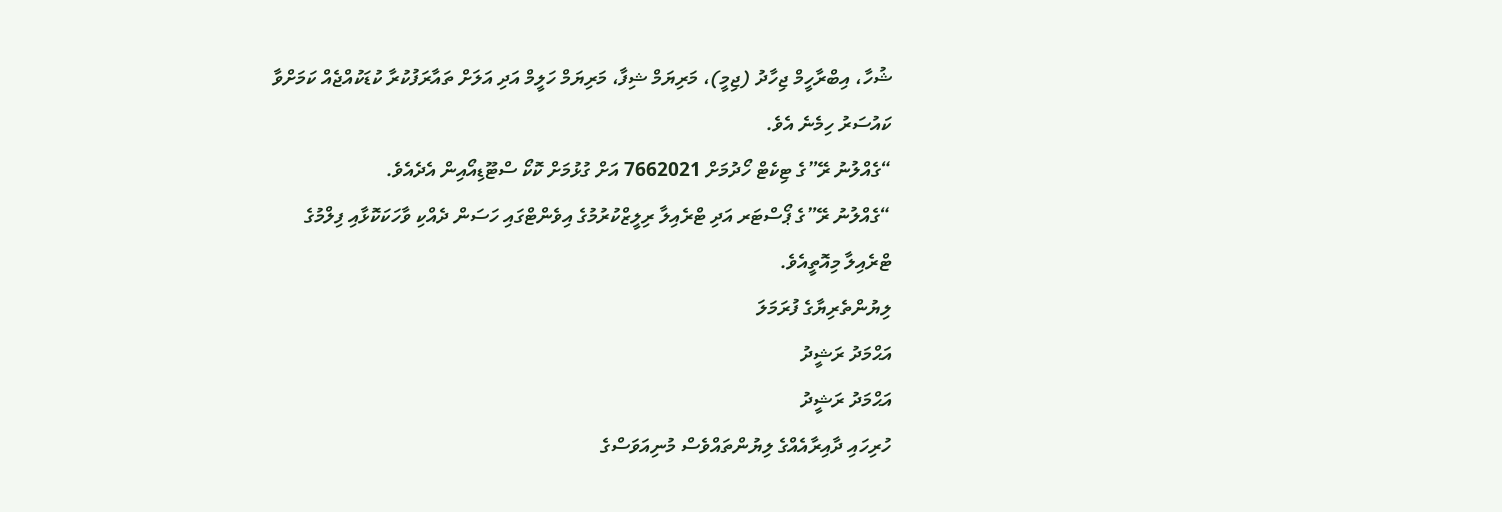ޝުހާ، އިބްރާހީމް ޖިހާދު (ޖިމީ)، މަރިޔަމް ޝިފާ، މަރިޔަމް ހަލީމް އަދި އަލަށް ތައާރަފުކުރާ ކުޑަކުއްޖެއް ކަމަށްވާ ކައުސަރު ހިމެނެ އެވެ.
“ގެއްލުނު ރޭ”ގެ ޓިކެޓް ހޯދުމަށް 7662021 އަށް ގުޅުމަށް ކޮކޯ ސްޓޫޑިއޯއިން އެދެއެވެ.
“ގެއްލުނު ރޭ”ގެ ޕޯސްޓަރ އަދި ޓްރެއިލާ ރިލީޒްކުރުމުގެ އިވެންޓްގައި ހަސަން ދެއްކި ވާހަކަކޮޅާއި ފިލްމުގެ ޓްރެއިލާ މިއޮތީއެވެ.
ލިޔުންތެރިޔާގެ ފުރަމަލަ
އަޙްމަދު ރަޝީދު
އަޙްމަދު ރަޝީދު
ހުރިހައި ދާއިރާއެއްގެ ލިޔުންތައްވެސް މުނިއަވަސްގެ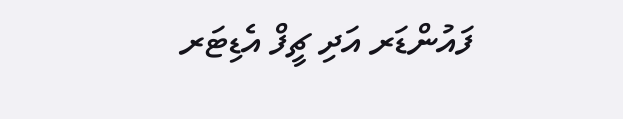ފައުންޑަރ އަދި ޗީފް އެޑިޓަރ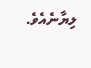ލިޔާނެއެވެ.